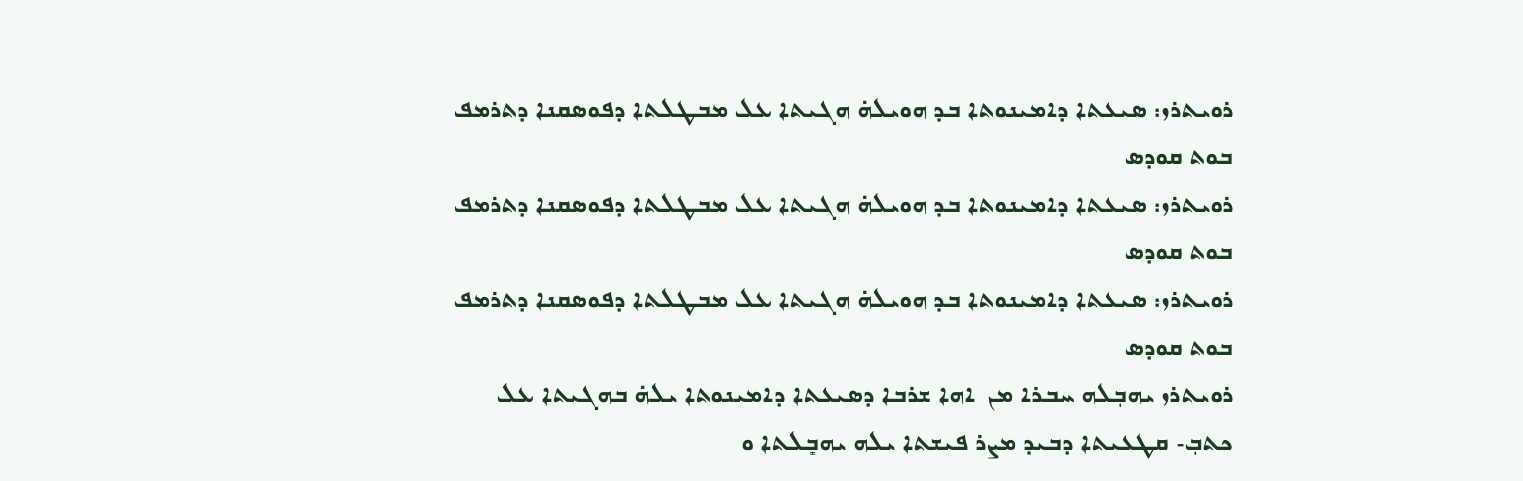ܪܘܝܬܪܙ: ܣܝܥܬܐ ܕܐܡܝܢܘܬܐ ܒܕ ܗܘܝܠܗ̇ ܗܓܝܬܐ ܥܠ ܡܒܛܠܬܐ ܕܦܘܣܩܢܐ ܕܬܪܡܦ ܒܘܬ ܩܘܕܣ
ܪܘܝܬܪܙ: ܣܝܥܬܐ ܕܐܡܝܢܘܬܐ ܒܕ ܗܘܝܠܗ̇ ܗܓܝܬܐ ܥܠ ܡܒܛܠܬܐ ܕܦܘܣܩܢܐ ܕܬܪܡܦ ܒܘܬ ܩܘܕܣ
ܪܘܝܬܪܙ: ܣܝܥܬܐ ܕܐܡܝܢܘܬܐ ܒܕ ܗܘܝܠܗ̇ ܗܓܝܬܐ ܥܠ ܡܒܛܠܬܐ ܕܦܘܣܩܢܐ ܕܬܪܡܦ ܒܘܬ ܩܘܕܣ
ܪܘܝܬܪܙ ܝܗܒܼܠܗ ܚܒܪܐ ܡܢ  ܐܗܐ ܫܪܒܐ ܕܣܝܥܬܐ ܕܐܡܝܢܘܬܐ ܝܠܗ̇ ܒܗܓܝܬܐ ܥܠ ܟܬܒܼ- ܩܛܥܝܬܐ ܕܒܝܕ ܡܨܪ ܦܝܫܬܐ ܝܠܗ ܝܗܒܻܠܬܐ ܘ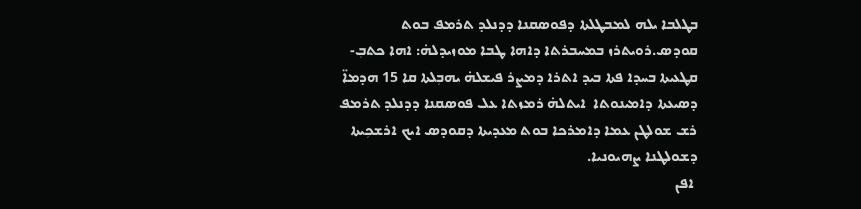ܒܛܠܒܐ ܝܠܗ ܠܡܒܛܠܬܐ ܕܦܘܣܩܢܐ ܕܕܢܠܕ ܬܪܡܦ ܒܘܬ ܩܘܕܣ.ܪܘܝܬܪܙ ܒܡܚܒܪܬܐ ܕܐܗܐ ܛܒܐ ܡܘܙܝܕܠܗ̇: ܐܗܐ ܟܬܒܼ- ܩܛܥܝܬܐ ܒܚܕܐ ܦܬܐ ܒܝܕ ܐܬܪܐ ܕܡܨܪ ܦܝܫܠܗ̇ ܝܗܒܼܠܬܐ ܩܐ 15 ܗܕܡܐ̈ ܕܣܝܥܬܐ ܕܐܡܝܢܘܬܐ  ܐܝܬܠܗ̇ ܪܡܙܬܐ ܥܠ ܦܘܣܩܢܐ ܕܕܢܠܕ ܬܪܡܦ ܪܫ ܫܘܠܛܢ ܥܡܐ ܕܐܡܪܟܐ ܒܘܬ ܡܥܕܝܬܐ ܕܩܘܕܣ ܐܝܟ ܐܪܫܟܼܝܬܐ ܕܫܘܠܛܢܐ ܨܗܝܘܢܝܐ.
 ܐܦܢ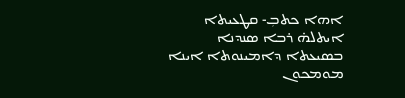ܐܗܐ ܟܬܒܼ- ܩܛܥܝܬܐ ܐܝܬܠܗ̇ ܪܒܐ ܣܢܕܢܐ ܒܣܝܥܬܐ ܕܐܡܝܢܘܬܐ ܐܝܢܐ ܡܘܡܟܘܢ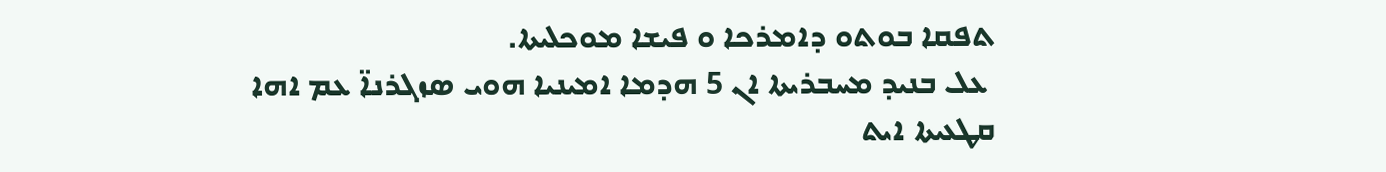ܬܦܩܐ ܒܘܬܘ ܕܐܡܪܟܐ ܘ ܦܝܫܐ ܡܘܟܠܝܬܐ.
 ܥܠ ܒܢܝܕ ܡܚܒܪܝܬܐ ܐܢ 5 ܗܕܡܐ ܐܡܝܢܝܐ ܗܘܝ ܣܙܓܪܢܐ̈ ܥܡ ܐܗܐ ܩܛܥܝܬܐ ܐܝܬ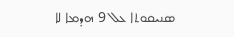ܣܢܝܩܘܬܐ ܥܠ 9 ܗܕܡܐ ܠܐ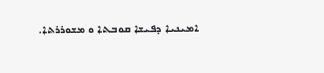ܐܡܝܢܝܐ ܕܦܝܫܐ ܩܘܒܬܐ ܘ ܡܫܘܪܪܬܐ.